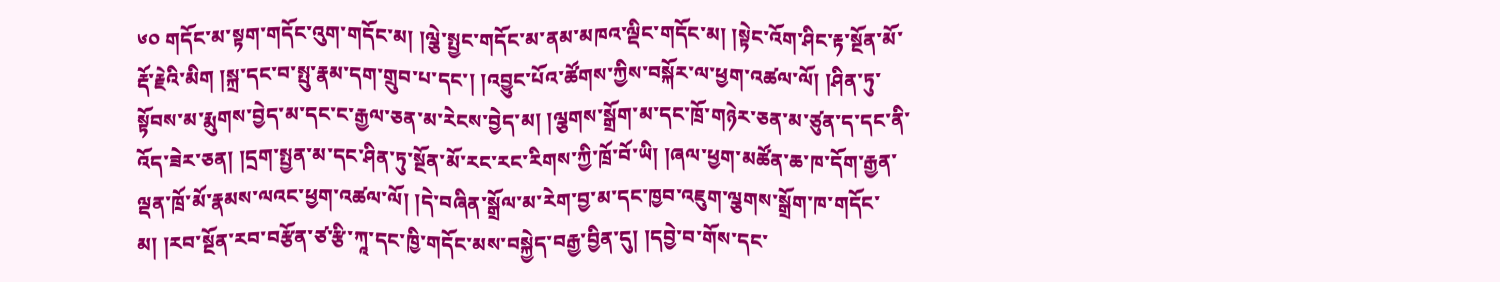༦༠ གདོང་མ་སྟག་གདོང་འུག་གདོང་མ། །ལྕེ་སྤྱང་གདོང་མ་ནམ་མཁའ་ལྡིང་གདོང་མ། །སྟེང་འོག་ཤིང་རྟ་སྔོན་མོ་རྡོ་རྗེའི་མིག །སྐྲ་དང་བ་སྤུ་རྣམ་དག་གྲུབ་པ་དང་། །འབྱུང་པོའ་ཚོགས་ཀྱིས་བསྐོར་ལ་ཕྱག་འཚལ་ལོ། །ཤིན་ཏུ་སྟོབས་མ་རྨུགས་བྱེད་མ་དང་ང་རྒྱལ་ཅན་མ་རེངས་བྱེད་མ། །ལྕགས་སྒྲོག་མ་དང་ཁྲོ་གཉེར་ཅན་མ་ཙུན་ད་དང་ནི་འོད་ཟེར་ཅན། །དྲག་སྤྱན་མ་དང་ཤིན་ཏུ་སྔོན་མོ་རང་རང་རིགས་ཀྱི་ཁྲོ་བོ་ཡི། །ཞལ་ཕྱག་མཚོན་ཆ་ཁ་དོག་རྒྱན་ལྡན་ཁྲོ་མོ་རྣམས་ལའང་ཕྱག་འཚལ་ལོ། །དེ་བཞིན་སྒྲོལ་མ་རེག་བྱ་མ་དང་ཁྱབ་འཇུག་ལྕགས་སྒྲོག་ཁ་གདོང་མ། །རབ་སྔོན་རབ་བརྩོན་ཙ་རྩི་ཀཱ་དང་ཁྱི་གདོང་མས་བསྐྱེད་བརྒྱ་བྱིན་དུ། །དབྱེ་བ་གོས་དང་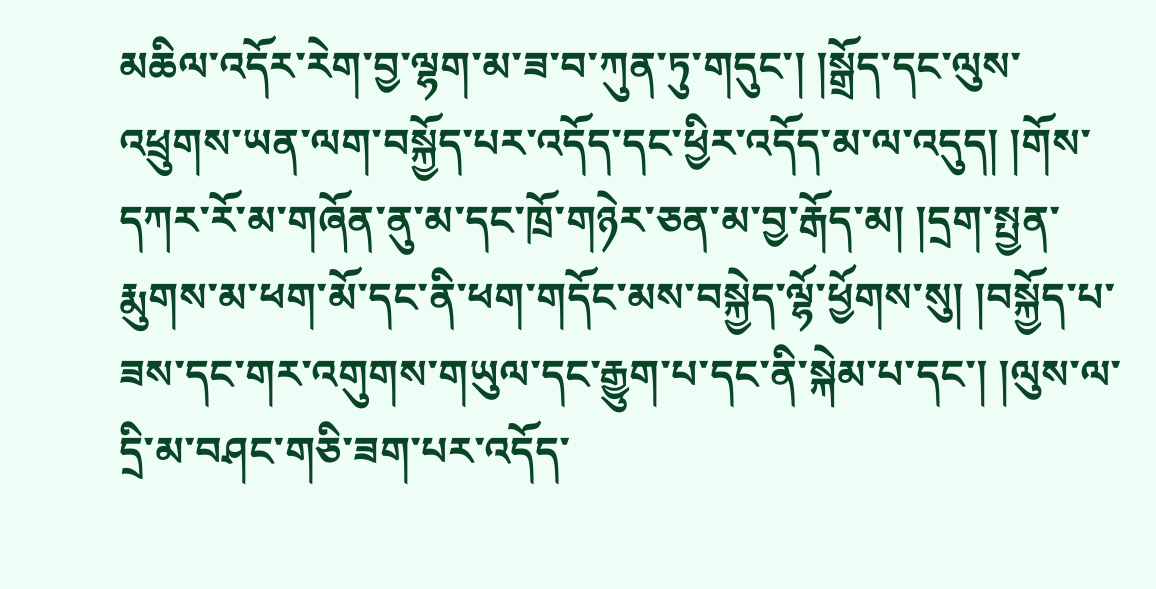མཆིལ་འདོར་རེག་བྱ་ལྷག་མ་ཟ་བ་ཀུན་ཏུ་གདུང་། །སྒྲོད་དང་ལུས་འཕྲུགས་ཡན་ལག་བསྐྱོད་པར་འདོད་དང་ཕྱིར་འདོད་མ་ལ་འདུད། །གོས་དཀར་རོ་མ་གཞོན་ནུ་མ་དང་ཁྲོ་གཉེར་ཅན་མ་བྱ་རྒོད་མ། །དྲག་སྤྱན་རྨུགས་མ་ཕག་མོ་དང་ནི་ཕག་གདོང་མས་བསྐྱེད་ལྷོ་ཕྱོགས་སུ། །བསྐྱོད་པ་ཟས་དང་གར་འགུགས་གཡུལ་དང་རྒྱུག་པ་དང་ནི་སྐེམ་པ་དང་། །ལུས་ལ་དྲི་མ་བཤང་གཅི་ཟག་པར་འདོད་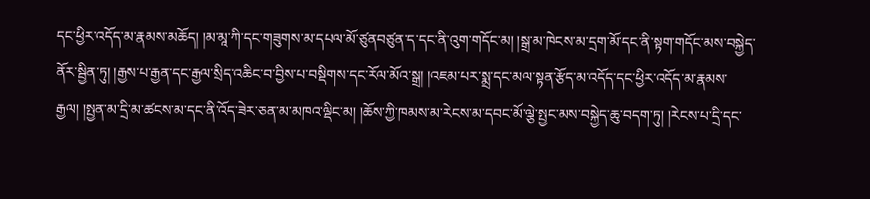དང་ཕྱིར་འདོད་མ་རྣམས་མཆོད། །མ་མཱ་ཀི་དང་གཟུགས་མ་དཔལ་མོ་ཙུནབཙུན་ད་དང་ནི་འུག་གདོང་མ། །སྒྲ་མ་ཁེངས་མ་དྲག་མོ་དང་ནི་སྟག་གདོང་མས་བསྐྱེད་ནོར་སྦྱིན་ཏུ། །རྒྱས་པ་རྒྱན་དང་རྒྱལ་སྲིད་འཆིང་བ་བྱིས་པ་བསྡིགས་དང་རོལ་མོའ་སྒྲ། །འཇམ་པར་སྨྲ་དང་མལ་སྟན་རྩོད་མ་འདོད་དང་ཕྱིར་འདོད་མ་རྣམས་རྒྱལ། །སྤྱན་མ་དྲི་མ་ཚངས་མ་དང་ནི་འོད་ཟེར་ཅན་མ་མཁའ་ལྡིང་མ། །ཆོས་ཀྱི་ཁམས་མ་རེངས་མ་དབང་མོ་ལྕེ་སྤྱང་མས་བསྐྱེད་ཆུ་བདག་ཏུ། །རེངས་པ་དྲི་དང་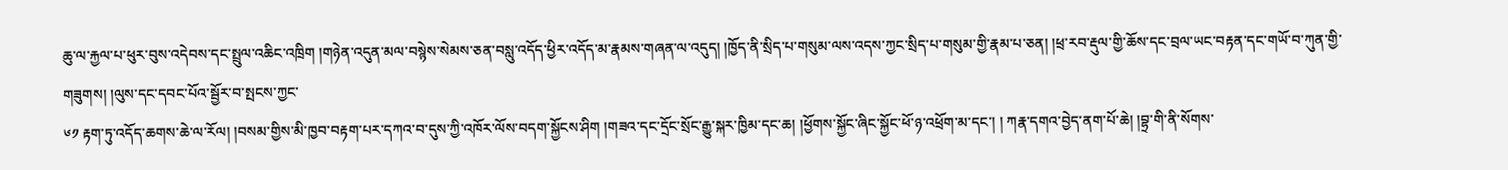ཆུ་ལ་རྐྱལ་པ་ཕུར་བུས་འདེབས་དང་སྤྲུལ་འཆིང་འཁྲིག །གཉེན་འདུན་མལ་བསྙེས་སེམས་ཅན་བསླུ་འདོད་ཕྱིར་འདོད་མ་རྣམས་གཞན་ལ་འདུད། །ཁྱོད་ནི་སྲིད་པ་གསུམ་ལས་འདས་ཀྱང་སྲིད་པ་གསུམ་གྱི་རྣམ་པ་ཅན། །ཕྲ་རབ་རྡུལ་གྱི་ཆོས་དང་བྲལ་ཡང་བརྟན་དང་གཡོ་བ་ཀུན་གྱི་གཟུགས། །ལུས་དང་དབང་པོའ་སྦྱོར་བ་སྤངས་ཀྱང་
༦༡ རྟག་ཏུ་འདོད་ཆགས་ཆེ་ལ་རོལ། །བསམ་གྱིས་མི་ཁྱབ་བརྟག་པར་དཀའ་བ་དུས་ཀྱི་འཁོར་ལོས་བདག་སྐྱོངས་ཤིག །གཟའ་དང་དྲོང་སྲོང་རྒྱུ་སྐར་ཁྱིམ་དང་ཆ། །ཕྱོགས་སྐྱོང་ཞིང་སྐྱོང་ཕོ་ཉ་འཕྲོག་མ་དང་། ། ཀརྣ་དགའ་བྱེད་ནག་པོ་ཆེ། །བྷྲ་གི་ནི་སོགས་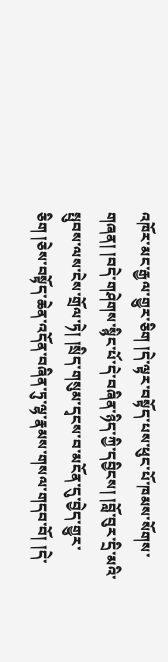འཁོར་མང་རྒྱལ་གྱུར་ཅིག །དེ་ལྟར་བསྟོད་པས་ཕུང་པོ་ཁམས་སོགས་གཞན། །བདེ་གཤེགས་སྙིང་པོ་དེ་བཞིན་ཉིད་ཀྱི་དབྱིངས། །བློ་བུར་དྲི་མའི་སྤུབས་ལས་ངེས་གྲོལ་ཏེ། །སྲིད་གསུམ་དྭངས་བ་མངོན་དུ་བྱེད་གྱུར་ཅིག །ཅེས་བསྟོད་ཆེན་འདོན་བཞིན་ཏུ་ལྷ་རྣམས་གསལ་གདབ་བོ། །དེ་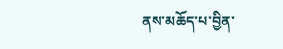ནས་མཆོད་པ་བྱིན་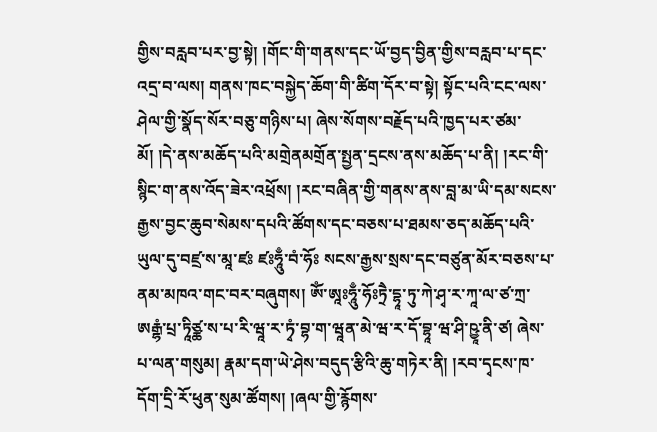གྱིས་བརླབ་པར་བྱ་སྟེ། །གོང་གི་གནས་དང་ཡོ་བྱད་བྱིན་གྱིས་བརླབ་པ་དང་འདྲ་བ་ལས། གནས་ཁང་བསྐྱེད་ཆོག་གི་ཚིག་དོར་བ་སྟེ། སྟོང་པའི་ངང་ལས་ཤེལ་གྱི་སྣོད་སོར་བཅུ་གཉིས་པ། ཞེས་སོགས་བརྗོད་པའི་ཁྱད་པར་ཙམ་མོ། །དེ་ནས་མཆོད་པའི་མགྲེནམགྲོན་སྤྱན་དྲངས་ནས་མཆོད་པ་ནི། །རང་གི་སྙིང་ག་ནས་འོད་ཟེར་འཕྲོས། །རང་བཞིན་གྱི་གནས་ནས་བླ་མ་ཡི་དམ་སངས་རྒྱས་བྱང་ཆུབ་སེམས་དཔའི་ཚོགས་དང་བཅས་པ་ཐམས་ཅད་མཆོད་པའི་ཡུལ་དུ་བཛྲ་ས་མཱ་ཛཿ ཛཿཧཱུྃ་བཾ་ཧོཿ སངས་རྒྱས་སྲས་དང་བཙུན་མོར་བཅས་པ་ནམ་མཁའ་གང་བར་བཞུགས། ༀ་ཨཱཿཧཱུྃ་ཧོཿཏྲཻ་དྷཱ་ཏུ་ཀེ་ཤྭ་ར་ཀཱ་ལ་ཙ་ཀྲ་ཨརྒྷཾ་པྲ་ཏཱིཙྪ་ས་པ་རི་ཝཱ་ར་ཏྭཾ་བྷ་ག་ཝཱན་མེ་ཝ་ར་དོ་བྷཱ་ཝ་ཤི་ཥྱཱ་ནི་ཙ། ཞེས་པ་ལན་གསུམ། རྣམ་དག་ཡེ་ཤེས་བདུད་རྩིའི་ཆུ་གཏེར་ནི། །རབ་དྭངས་ཁ་དོག་དྲི་རོ་ཕུན་སུམ་ཚོགས། །ཞལ་གྱི་རྙོགས་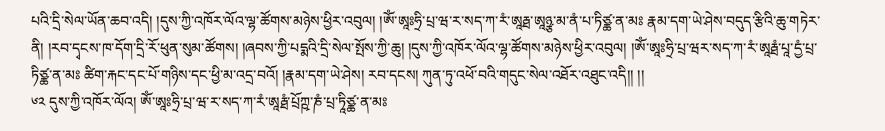པའི་དྲི་སེལ་ཡོན་ཆབ་འདི། །དུས་ཀྱི་འཁོར་ལོའ་ལྷ་ཚོགས་མཉེས་ཕྱིར་འབུལ། །ༀ་ཨཱཿཧྲི་པྲ་ཝ་ར་སད་ཀ་རཾ་ཨཱརྠ་ཨཱཉྩ་མ་ནཾ་པ་ཏིཙྪ་ན་མཿ རྣམ་དག་ཡེ་ཤེས་བདུད་རྩིའི་ཆུ་གཏེར་ནི། །རབ་དྭངས་ཁ་དོག་དྲི་རོ་ཕུན་སུམ་ཚོགས། །ཞབས་ཀྱི་པདྨའི་དྲི་སེལ་སྤོས་ཀྱི་ཆུ། །དུས་ཀྱི་འཁོར་ལོའ་ལྷ་ཚོགས་མཉེས་ཕྱིར་འབུལ། །ༀ་ཨཱཿཧྲི་པྲ་ཝར་སད་ཀ་རཾ་ཨཱརྠཾ་པཱ་དྱཾ་པྲ་ཏིཙྪ་ན་མཿ ཚིག་རྐང་དང་པོ་གཉིས་དང་ཕྱི་མ་འདྲ་བའོ། །རྣམ་དག་ཡེ་ཤེས། རབ་དངས། ཀུན་ཏུ་འཕོ་བའི་གདུང་སེལ་འཐོར་འཐུང་འདི།། །།
༦༢ དུས་ཀྱི་འཁོར་ལོའ། ༀ་ཨཱཿཧྲི་པྲ་ཝ་ར་སད་ཀ་རཾ་ཨཱརྠཾ་པྲོཀྵ་ཎཾ་པྲ་ཏཱིཙྪ་ན་མཿ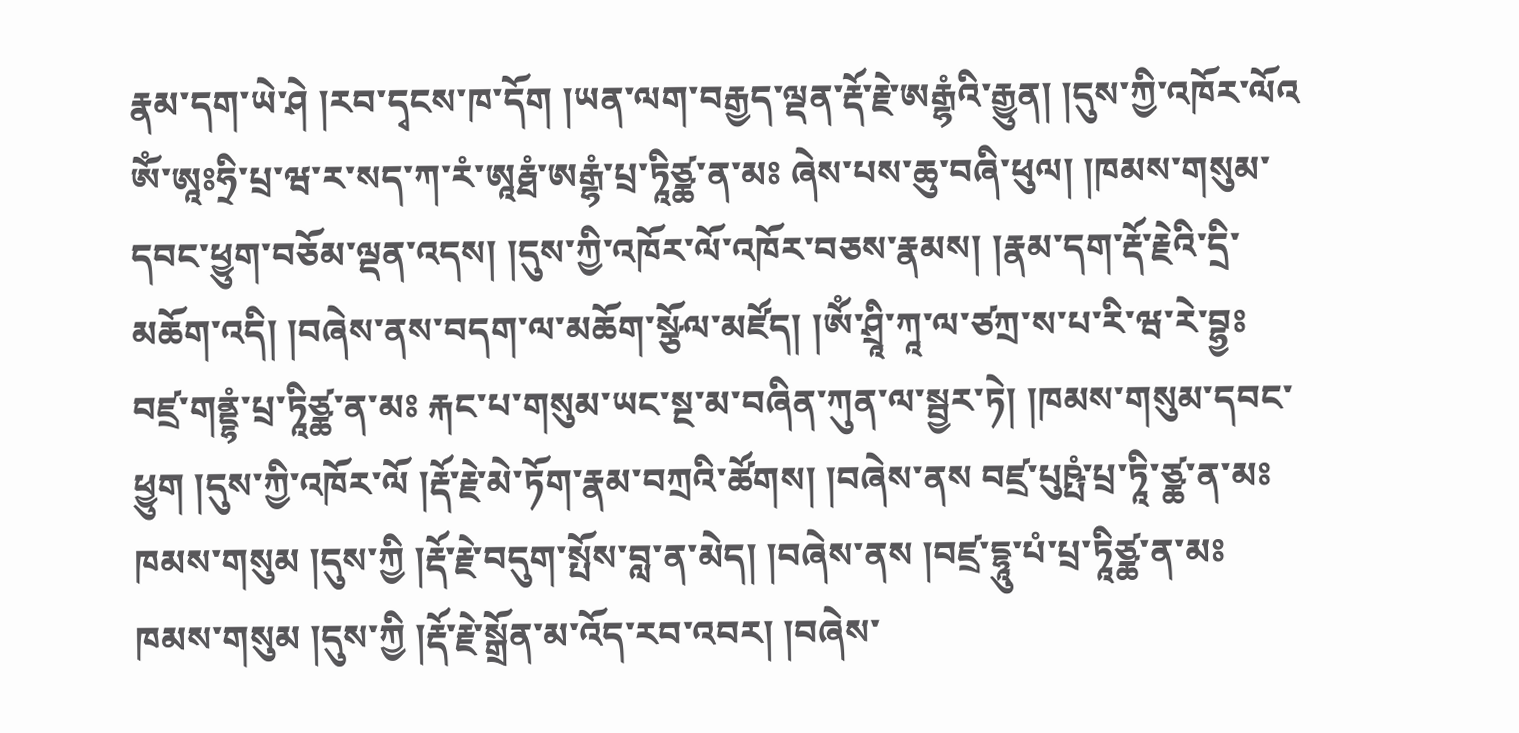རྣམ་དག་ཡེ་ཤེ །རབ་དྭངས་ཁ་དོག །ཡན་ལག་བརྒྱད་ལྡན་རྡོ་རྗེ་ཨརྒྷཾའི་རྒྱུན། །དུས་ཀྱི་འཁོར་ལོའ ༀ་ཨཱཿཧྲི་པྲ་ཝ་ར་སད་ཀ་རཾ་ཨཱརྠཾ་ཨརྒྷཾ་པྲ་ཏཱིཙྪ་ན་མཿ ཞེས་པས་ཆུ་བཞི་ཕུལ། །ཁམས་གསུམ་དབང་ཕྱུག་བཅོམ་ལྡན་འདས། །དུས་ཀྱི་འཁོར་ལོ་འཁོར་བཅས་རྣམས། །རྣམ་དག་རྡོ་རྗེའི་དྲི་མཆོག་འདི། །བཞེས་ནས་བདག་ལ་མཆོག་སྩོལ་མཛོད། །ༀ་ཤྲཱི་ཀཱ་ལ་ཙཀྲ་ས་པ་རི་ཝ་རེ་བྷྱཿ བཛྲ་གནྡྷཾ་པྲ་ཏཱིཙྪ་ན་མཿ རྐང་པ་གསུམ་ཡང་སྔ་མ་བཞིན་ཀུན་ལ་སྦྱར་ཏེ། །ཁམས་གསུམ་དབང་ཕྱུག །དུས་ཀྱི་འཁོར་ལོ །རྡོ་རྗེ་མེ་ཏོག་རྣམ་བཀྲའི་ཚོགས། །བཞེས་ནས བཛྲ་པུཥྤཾ་པྲ་ཏཱི་ཙྪ་ན་མཿ ཁམས་གསུམ །དུས་ཀྱི །རྡོ་རྗེ་བདུག་སྤོས་བླ་ན་མེད། །བཞེས་ནས །བཛྲ་དྷཱུ་པཾ་པྲ་ཏཱིཙྪ་ན་མཿ ཁམས་གསུམ །དུས་ཀྱི །རྡོ་རྗེ་སྒྲོན་མ་འོད་རབ་འབར། །བཞེས་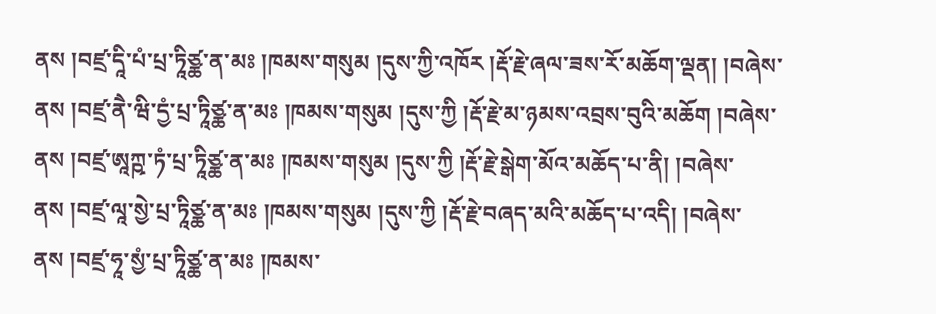ནས །བཛྲ་དཱི་པཾ་པྲ་ཏཱིཙྪ་ན་མཿ །ཁམས་གསུམ །དུས་ཀྱི་འཁོར །རྡོ་རྗེ་ཞལ་ཟས་རོ་མཆོག་ལྡན། །བཞེས་ནས །བཛྲ་ནཻ་ཝི་དྱཾ་པྲ་ཏཱིཙྪ་ན་མཿ །ཁམས་གསུམ །དུས་ཀྱི །རྡོ་རྗེ་མ་ཉམས་འབྲས་བུའི་མཆོག །བཞེས་ནས །བཛྲ་ཨཱཀྵ་ཏཾ་པྲ་ཏཱིཙྪ་ན་མཿ །ཁམས་གསུམ །དུས་ཀྱི །རྡོ་རྗེ་སྒེག་མོའ་མཆོད་པ་ནི། །བཞེས་ནས །བཛྲ་ལཱ་སྱེ་པྲ་ཏཱིཙྪ་ན་མཿ །ཁམས་གསུམ །དུས་ཀྱི །རྡོ་རྗེ་བཞད་མའི་མཆོད་པ་འདི། །བཞེས་ནས །བཛྲ་ཧཱ་སྱཾ་པྲ་ཏཱིཙྪ་ན་མཿ །ཁམས་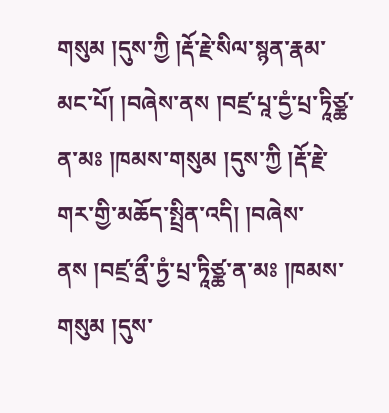གསུམ །དུས་ཀྱི །རྡོ་རྗེ་སིལ་སྙན་རྣམ་མང་པོ། །བཞེས་ནས །བཛྲ་པཱ་དྱཾ་པྲ་ཏཱིཙྪ་ན་མཿ །ཁམས་གསུམ །དུས་ཀྱི །རྡོ་རྗེ་གར་གྱི་མཆོད་སྤྲིན་འདི། །བཞེས་ནས །བཛྲ་ནྲྀ་ཏྱཾ་པྲ་ཏཱིཙྪ་ན་མཿ །ཁམས་གསུམ །དུས་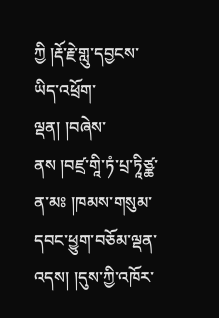ཀྱི །རྡོ་རྗེ་གླུ་དབྱངས་ཡིད་འཕྲོག་ལྡན། །བཞེས་ནས །བཛྲ་གཱི་ཏཾ་པྲ་ཏཱིཙྪ་ན་མཿ །ཁམས་གསུམ་དབང་ཕྱུག་བཅོམ་ལྡན་འདས། །དུས་ཀྱི་འཁོར་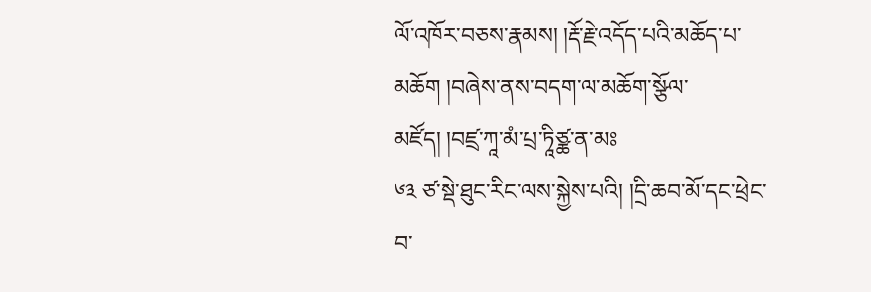ལོ་འཁོར་བཅས་རྣམས། །རྡོ་རྗེ་འདོད་པའི་མཆོད་པ་མཆོག །བཞེས་ནས་བདག་ལ་མཆོག་སྩོལ་མཛོད། །བཛྲ་ཀཱ་མཾ་པྲ་ཏཱིཙྪ་ན་མཿ
༦༣ ཙ་སྡེ་ཐུང་རིང་ལས་སྐྱེས་པའི། །དྲི་ཆབ་མོ་དང་ཕྲེང་བ་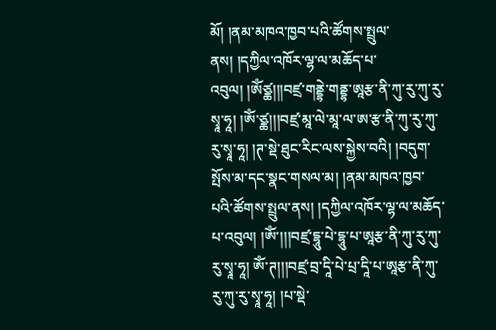མོ། །ནམ་མཁའ་ཁྱབ་པའི་ཚོགས་སྤྲུལ་ནས། །དཀྱིལ་འཁོར་ལྷ་ལ་མཆོད་པ་འབུལ། །ཨོཾཙྪ།།།བཛྲ་གནྡྷེ་གནྡྷ་ཨཱརྩ་ནི་ཀུ་རུ་ཀུ་རུ་སྭཱ་ཧཱ། །ༀ་ཙྪ།།།བཛྲ་མཱ་ལེ་མཱ་ལ་ཨ་རྩ་ནི་ཀུ་རུ་ཀུ་རུ་སྭཱ་ཧཱ། །ཊ་སྡེ་ཐུང་རིང་ལས་སྐྱེས་བའི། །བདུག་སྤོས་མ་དང་སྣང་གསལ་མ། །ནམ་མཁའ་ཁྱབ་པའི་ཚོགས་སྤྲུལ་ནས། །དཀྱིལ་འཁོར་ལྷ་ལ་མཆོད་པ་འབུལ། །ༀ་།།།བཛྲ་དྷཱུ་པེ་དྷཱུ་པ་ཨཱརྩ་ནི་ཀུ་རུ་ཀུ་རུ་སྭཱ་ཧཱ། ༀ་ཊ།།།བཛྲ་བྲ་དཱི་པེ་པྲ་དཱི་པ་ཨཱརྩ་ནི་ཀུ་རུ་ཀུ་རུ་སྭཱ་ཧཱ། །པ་སྡེ་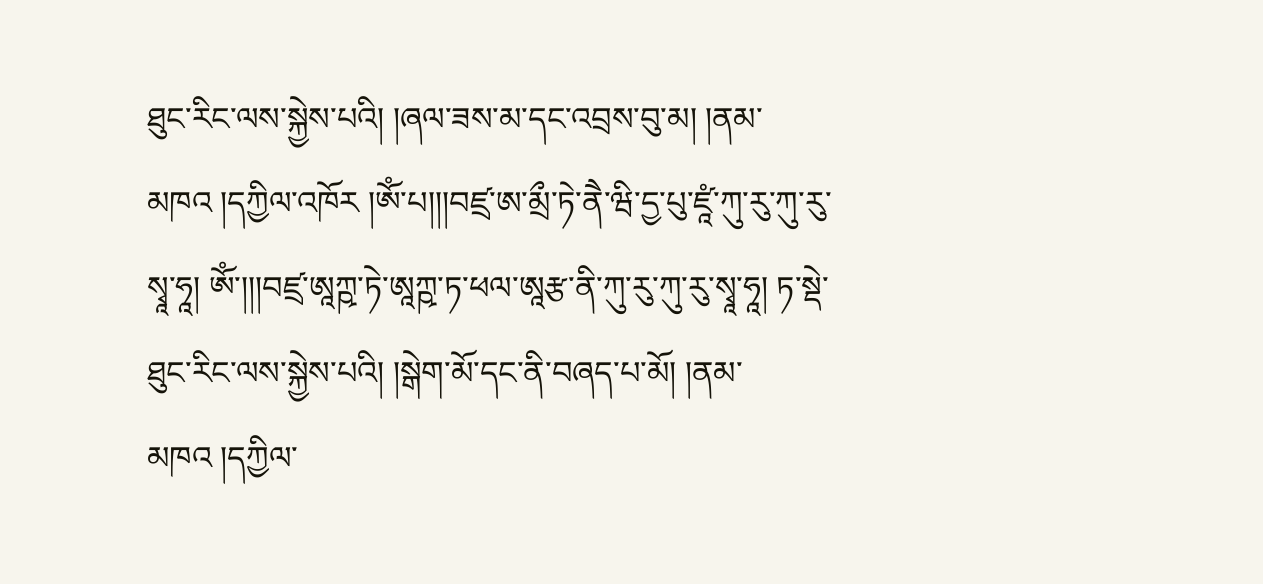ཐུང་རིང་ལས་སྐྱེས་པའི། །ཞལ་ཟས་མ་དང་འབྲས་བུ་མ། །ནམ་མཁའ །དཀྱིལ་འཁོར །ༀ་པ།།།བཛྲ་ཨ་མྲྀ་ཏེ་ནཻ་ཝི་དྱ་པུ་ཛཱཾ་ཀུ་རུ་ཀུ་རུ་སྭཱ་ཧཱ། ༀ་།།།བཛྲ་ཨཱཀྵ་ཏེ་ཨཱཀྵ་ཏ་ཕལ་ཨཱརྩ་ནི་ཀུ་རུ་ཀུ་རུ་སྭཱ་ཧཱ། ཏ་སྡེ་ཐུང་རིང་ལས་སྐྱེས་པའི། །སྒེག་མོ་དང་ནི་བཞད་པ་མོ། །ནམ་མཁའ །དཀྱིལ་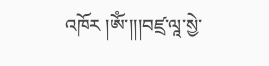འཁོར །ༀ་།།།བཛྲ་ལཱ་སྱེ་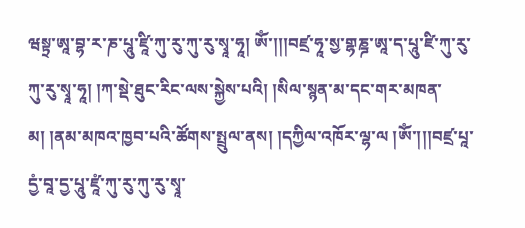ཝསྟྲ་ཨཱ་བྷ་ར་ཎ་པཱུ་ཛཱི་ཀུ་རུ་ཀུ་རུ་སྭཱ་ཧཱ། ༀ་།།།བཛྲ་ཧཱ་སྱ་གྷཎྜ་ཨཱ་ད་པཱུ་ཛི་ཀུ་རུ་ཀུ་རུ་སྭཱ་ཧཱ། །ཀ་སྡེ་ཐུང་རིང་ལས་སྐྱེས་པའི། །སིལ་སྙན་མ་དང་གར་མཁན་མ། །ནམ་མཁའ་ཁྱབ་པའི་ཚོགས་སྤྲུལ་ནས། །དཀྱིལ་འཁོར་ལྷ་ལ །ༀ་།།།བཛྲ་པཱ་དྱཾ་བཱ་དྱ་པཱུ་ཛཱཾ་ཀུ་རུ་ཀུ་རུ་སྭཱ་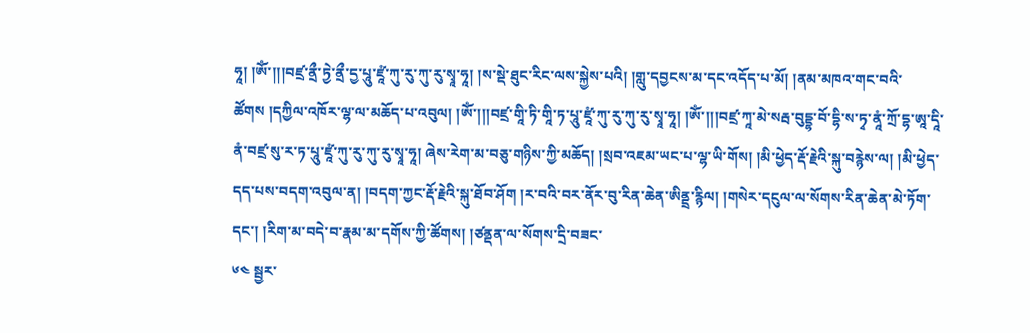ཧཱ། །ༀ་།།།བཛྲ་ནྲྀ་ཏྱེ་ནྲྀ་དྱ་པཱུ་ཛཱཾ་ཀུ་རུ་ཀུ་རུ་སྭཱ་ཧཱ། །ས་སྡེ་ཐུང་རིང་ལས་སྐྱེས་པའི། །གླུ་དབྱངས་མ་དང་འདོད་པ་མོ། །ནམ་མཁའ་གང་བའི་ཚོགས །དཀྱིལ་འཁོར་ལྷ་ལ་མཆོད་པ་འབུལ། །ༀ་།།།བཛྲ་གཱི་ཏི་གཱི་ཏ་པཱུ་ཛཱཾ་ཀུ་རུ་ཀུ་རུ་སྭཱ་ཧཱ། །ༀ་།།།བཛྲ་ཀཱ་མེ་སརྦ་བུདྡྷ་བོ་དྷི་ས་ཏྭ་ནཱཾ་ཀྲོ་དྷ་ཨཱ་དཱི་ནཾ་བཛྲ་སུ་ར་ཏ་པཱུ་ཛཱཾ་ཀུ་རུ་ཀུ་རུ་སྭཱ་ཧཱ། ཞེས་རེག་མ་བཅུ་གཉིས་ཀྱི་མཆོད། །སྲབ་འཇམ་ཡང་པ་ལྷ་ཡི་གོས། །མི་ཕྱེད་རྡོ་རྗེའི་སྐུ་བརྙེས་ལ། །མི་ཕྱེད་དད་པས་བདག་འབུལ་ན། །བདག་ཀྱང་རྡོ་རྗེའི་སྐུ་ཐོབ་ཤོག །ར་བའི་བར་ནོར་བུ་རིན་ཆེན་ཨིནྡྲ་རྙིལ། །གསེར་དངུལ་ལ་སོགས་རིན་ཆེན་མེ་ཏོག་དང་། །རིག་མ་བདེ་བ་རྣམ་མ་དགོས་ཀྱི་ཚོགས། །ཙནྡན་ལ་སོགས་དྲི་བཟང་
༦༤ སྦྱར་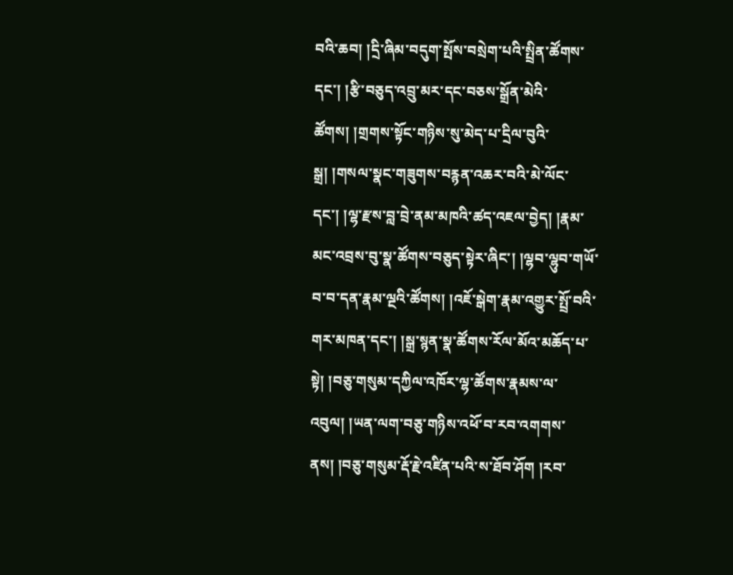བའི་ཆབ། །དྲི་ཞིམ་བདུག་སྤོས་བསྲེག་པའི་སྤྲིན་ཚོགས་དང་། །རྩི་བཅུད་འབྲུ་མར་དང་བཅས་སྒྲོན་མེའི་ཚོགས། །གྲགས་སྟོང་གཉིས་སུ་མེད་པ་དྲིལ་བུའི་སྒྲ། །གསལ་སྣང་གཟུགས་བརྙན་འཆར་བའི་མེ་ལོང་དང་། །ལྷ་རྫས་བླ་བྲེ་ནམ་མཁའི་ཚད་འཇལ་བྱེད། །རྣམ་མང་འབྲས་བུ་སྣ་ཚོགས་བཅུད་སྟེར་ཞིང་། །ལྷབ་ལྷུབ་གཡོ་བ་བ་དན་རྣམ་ལྔའི་ཚོགས། །འཇོ་སྒེག་རྣམ་འགྱུར་སྤྲོ་བའི་གར་མཁན་དང་། །སྒྲ་སྙན་སྣ་ཚོགས་རོལ་མོའ་མཆོད་པ་སྟེ། །བཅུ་གསུམ་དཀྱིལ་འཁོར་ལྷ་ཚོགས་རྣམས་ལ་འབུལ། །ཡན་ལག་བཅུ་གཉིས་འཕོ་བ་རབ་འགགས་ནས། །བཅུ་གསུམ་རྡོ་རྗེ་འཛིན་པའི་ས་ཐོབ་ཤོག །རབ་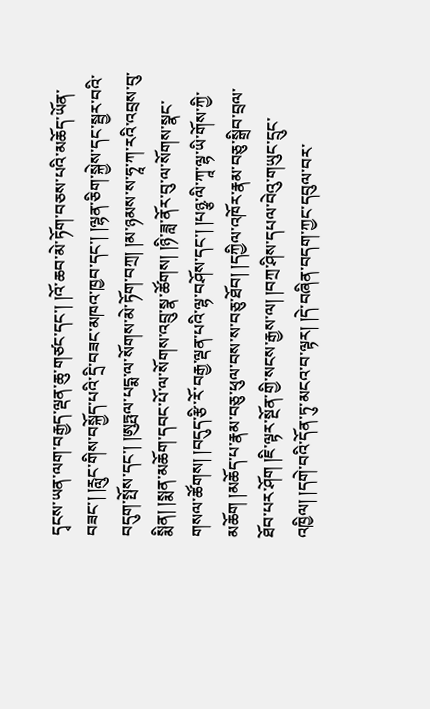དྭངས་ཡན་ལག་བརྒྱད་ལྡན་ཆུ་གཙང་དང་། །འོ་ཆབ་མེ་ཏོག་བཅས་པའི་མཆོད་ཡོན་བཟང་། །རླུང་གིས་བསྐྱོད་པའི་དྲི་བཟང་མཁའ་ཁྱབ་དང་། །ལྷན་ཅིག་སྐྱེས་དང་སྦྱར་བའི་བདུག་སྤོས་དང་། །ཨུཏྤལ་པདྨ་ལ་སོགས་མེ་ཏོག་བཀྲ། །མ་ཉམས་ས་ཧཱ་ཀ་རའི་འབྲས་བུ་སྨིན། །སྨན་མཆོག་དབང་པོ་ལ་སོགས་འབྲུ་སྣ་ཚོགས། །ཉི་ཟླ་ནོར་བུ་ལ་སོགས་སྣང་གསལ་ཚོགས། །བདུད་རྩི་རོ་བརྒྱ་ལྡན་པའི་ལྷ་བཤོས་དང་། །པཉྩ་ལི་ཀཱ་ལྷ་ཡི་གོས་ཀྱི་མཆོག །མཆོད་པ་རྣམ་བཅུ་ཕུལ་བས་ས་བཅུ་ཐོབ། །དཀྱིལ་འཁོར་རྣམ་བཅུ་སྒྲིབ་བྲལ་ཐོབ་པར་ཤོག །ཇི་ལྟར་སྔོན་གྱི་སངས་རྒྱས་ལ། །བཀྲ་ཤིས་དཔལ་བེའུ་གཡུང་དྲུང་འཁྱིལ། །དགེ་བའི་དོན་ཏུ་མངའ་བ་ལྟར། །དེ་བཞིན་བདག་ཀྱང་དབུལ་བར་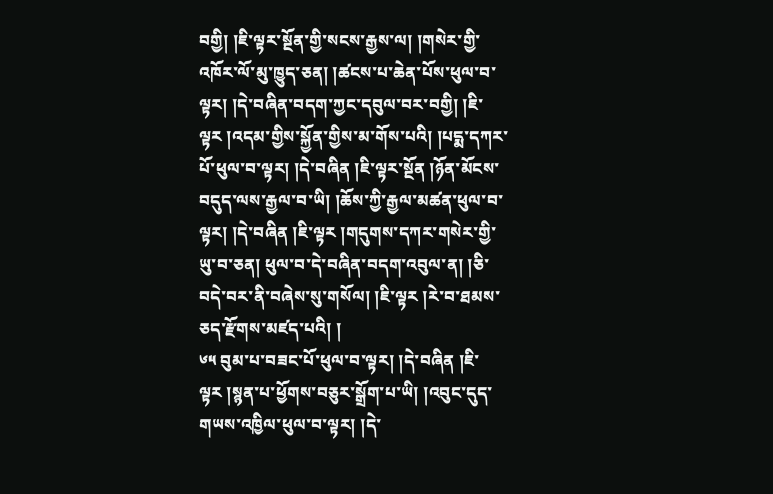བགྱི། །ཇི་ལྟར་སྔོན་གྱི་སངས་རྒྱས་ལ། །གསེར་གྱི་འཁོར་ལོ་མུ་ཁྱུད་ཅན། །ཚངས་པ་ཆེན་པོས་ཕུལ་བ་ལྟར། །དེ་བཞིན་བདག་ཀྱང་དབུལ་བར་བགྱི། །ཇི་ལྟར །འདམ་གྱིས་སྐྱོན་གྱིས་མ་གོས་པའི། །པདྨ་དཀར་པོ་ཕུལ་བ་ལྟར། །དེ་བཞིན །ཇི་ལྟར་སྔོན །ཉོན་མོངས་བདུད་ལས་རྒྱལ་བ་ཡི། །ཆོས་ཀྱི་རྒྱལ་མཚན་ཕུལ་བ་ལྟར། །དེ་བཞིན །ཇི་ལྟར །གདུགས་དཀར་གསེར་གྱི་ཡུ་བ་ཅན། ཕུལ་བ་དེ་བཞིན་བདག་འབུལ་ན། །ཅི་བདེ་བར་ནི་བཞེས་སུ་གསོལ། །ཇི་ལྟར །རེ་བ་ཐམས་ཅད་རྫོགས་མཛད་པའི། །
༦༥ བུམ་པ་བཟང་པོ་ཕུལ་བ་ལྟར། །དེ་བཞིན །ཇི་ལྟར །སྙན་པ་ཕྱོགས་བཅུར་སྒྲོག་པ་ཡི། །འབུང་དུད་གཡས་འཁྱིལ་ཕུལ་བ་ལྟར། །དེ་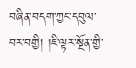བཞིན་བདག་ཀྱང་དབུལ་བར་བགྱི། །ཇི་ལྟར་སྔོན་གྱི་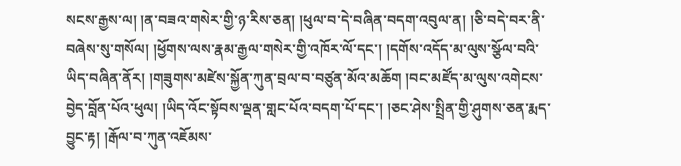སངས་རྒྱས་ལ། །ན་བཟའ་གསེར་གྱི་ཉ་རིས་ཅན། །ཕུལ་བ་དེ་བཞིན་བདག་འབུལ་ན། །ཅི་བདེ་བར་ནི་བཞེས་སུ་གསོལ། །ཕྱོགས་ལས་རྣམ་རྒྱལ་གསེར་གྱི་འཁོར་ལོ་དང་། །དགོས་འདོད་མ་ལུས་སྩོལ་བའི་ཡིད་བཞིན་ནོར། །གཟུགས་མཛེས་སྐྱོན་ཀུན་བྲལ་བ་བཙུན་མོའ་མཆོག །བང་མཛོད་མ་ལུས་འགེངས་བྱེད་བློན་པོའ་ཕུལ། །ཡིད་འོང་སྟོབས་ལྡན་གླང་པོའ་བདག་པོ་དང་། །ཅང་ཤེས་སྤྲིན་གྱི་ཤུགས་ཅན་རྨད་བྱུང་རྟ། །རྒོལ་བ་ཀུན་འཇོམས་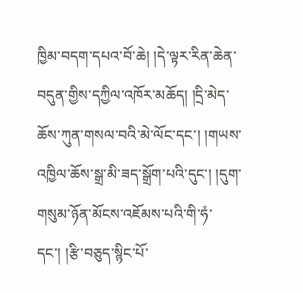ཁྱིམ་བདག་དཔའ་བོ་ཆེ། །དེ་ལྟར་རིན་ཆེན་བདུན་གྱིས་དཀྱིལ་འཁོར་མཆོད། །དྲི་མེད་ཆོས་ཀུན་གསལ་བའི་མེ་ལོང་དང་། །གཡས་འཁྱིལ་ཆོས་སྒྲ་མི་ཟད་སྒྲོག་པའི་དུང་། །དུག་གསུམ་ཉོན་མོངས་འཇོམས་པའི་གི་ཧཾ་དང་། །རྩི་བཅུད་སྙིང་པོ་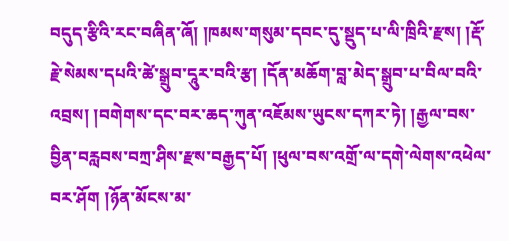བདུད་རྩིའི་རང་བཞིན་ཞོ། །ཁམས་གསུམ་དབང་དུ་སྡུད་པ་ལི་ཁྲིའི་རྫས། །རྡོ་རྗེ་སེམས་དཔའི་ཚེ་སྒྲུབ་དཱུར་བའི་རྩ། །དོན་མཆོག་བླ་མེད་སྒྲུབ་པ་བིལ་བའི་འབྲས། །བགེགས་དང་བར་ཆད་ཀུན་འཇོམས་ཡུངས་དཀར་ཏེ། །རྒྱལ་བས་བྱིན་བརླབས་བཀྲ་ཤིས་རྫས་བརྒྱད་པོ། །ཕུལ་བས་འགྲོ་ལ་དགེ་ལེགས་འཕེལ་བར་ཤོག །ཉོན་མོངས་མ་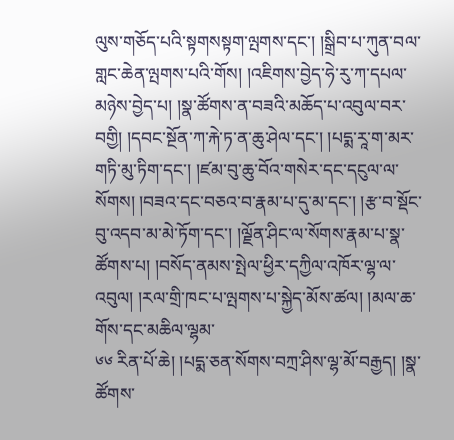ལུས་གཅོད་པའི་སྟགསསྟག་ལྤགས་དང་། །སྒྲིབ་པ་ཀུན་བལ་གླང་ཆེན་ལྤགས་པའི་གོས། །འཇིགས་བྱེད་ཧེ་རུ་ཀ་དཔལ་མཉེས་བྱེད་པ། །སྣ་ཚོགས་ན་བཟའི་མཆོད་པ་འབུལ་བར་བགྱི། །དབང་སྔོན་ཀ་རྐེ་ཏ་ན་ཆུ་ཤེལ་དང་། །པདྨ་རཱ་ག་མར་གཏི་མུ་ཏིག་དང་། །ཛམ་བུ་ཆུ་བོའ་གསེར་དང་དངུལ་ལ་སོགས། །བཟའ་དང་བཅའ་བ་རྣམ་པ་དུ་མ་དང་། །རྩ་བ་སྡོང་བུ་འདབ་མ་མེ་ཏོག་དང་། །ལྗོན་ཤིང་ལ་སོགས་རྣམ་པ་སྣ་ཚོགས་པ། །བསོད་ནམས་སྤེལ་ཕྱིར་དཀྱིལ་འཁོར་ལྷ་ལ་འབུལ། །རལ་གྲི་ཁང་པ་ལྤགས་པ་སྐྱེད་མོས་ཚལ། །མལ་ཆ་གོས་དང་མཆིལ་ལྷམ་
༦༦ རིན་པོ་ཆེ། །པདྨ་ཅན་སོགས་བཀྲ་ཤིས་ལྷ་མོ་བརྒྱད། །སྣ་ཚོགས་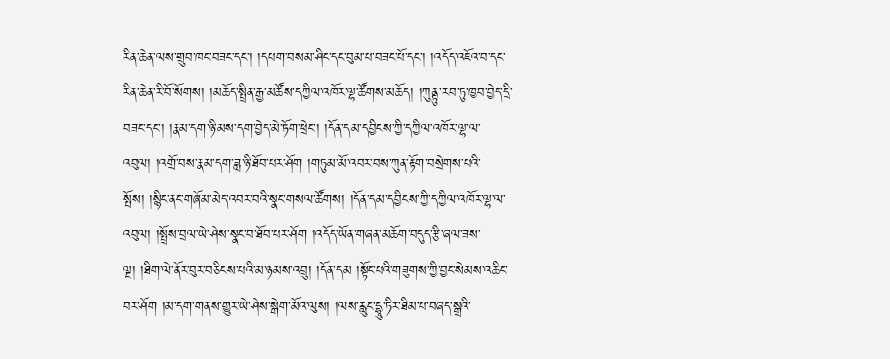རིན་ཆེན་ལས་གྲུབ་ཁང་བཟང་དང་། །དཔག་བསམ་ཤིང་དང་བུམ་པ་བཟང་པོ་དང་། །འདོད་འཇོའ་བ་དང་རིན་ཆེན་རི་བོ་སོགས། །མཆོད་སྤྲིན་རྒྱ་མཚོས་དཀྱིལ་འཁོར་ལྷ་ཚོགས་མཆོད། །ཀུནྟུ་རབ་ཏུ་ཁྱབ་བྱེད་དྲི་བཟང་དང་། །རྣམ་དག་ཉི་མས་དག་བྱེད་མེ་ཏོག་ཕྲེང་། །དོན་དམ་དབྱིངས་ཀྱི་དཀྱིལ་འཁོར་ལྷ་ལ་འབུལ། །འགྲོ་བས་རྣམ་དག་ཟླ་ཉི་ཐོབ་པར་ཤོག །གཏུམ་མོ་འབར་བས་ཀུན་རྟོག་བསྲེགས་པའི་སྤོས། །སྙིང་ནང་གཞོམ་མེད་འབར་བའི་སྣང་གསལ་ཚོགས། །དོན་དམ་དབྱིངས་ཀྱི་དཀྱིལ་འཁོར་ལྷ་ལ་འབུལ། །སྤྲོས་བྲལ་ཡེ་ཤེས་སྣང་བ་ཐོབ་པར་ཤོག །འདོད་ཡོན་གཞན་མཆོག་བདུད་རྩི་ཞལ་ཟས་ལྔ། །ཐིག་ལེ་ནོར་བུར་བཅིངས་པའི་མ་ཉམས་འབྲུ། །དོན་དམ །སྟོང་པའི་གཟུགས་ཀྱི་བྱང་སེམས་འཆིང་བར་ཤོག །མ་དག་གནས་གྱུར་ཡེ་ཤེས་སྒེག་མོའ་ལུས། །ལས་རླུང་དྷཱུ་ཏིར་ཐིམ་པ་བཞད་སྒྲའི་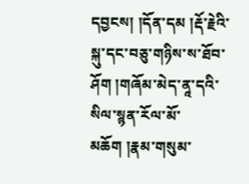དབྱངས། །དོན་དམ །རྡོ་རྗེའི་སྐུ་དང་བཅུ་གཉིས་ས་ཐོབ་ཤོག །གཞོམ་མེད་ནཱ་དའི་སིལ་སྙན་རོལ་མོ་མཆོག །རྣམ་གསུམ་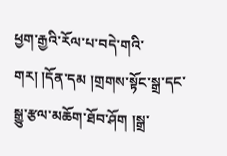ཕྱག་རྒྱའི་རོལ་པ་བདེ་གའི་གར། །དོན་དམ །གྲགས་སྟོང་སྒྲ་དང་སྒྱུ་རྩལ་མཆོག་ཐོབ་ཤོག །སྒྲ་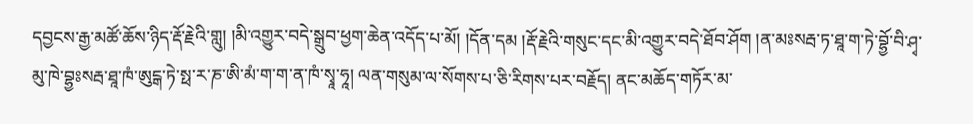དབྱངས་རྒྱ་མཚོ་ཆོས་ཉིད་རྡོ་རྗེའི་གླུ། །མི་འགྱུར་བདེ་སྒྲུབ་ཕྱག་ཆེན་འདོད་པ་མོ། །དོན་དམ །རྡོ་རྗེའི་གསུང་དང་མི་འགྱུར་བདེ་ཐོབ་ཤོག །ན་མཿསརྦ་ཏ་ཐཱ་ག་ཏེ་བྷྱོ་བི་ཤྭ་མུ་ཁེ་བྷྱཿསརྦ་ཐཱ་ཁཾ་ཨུངྒ་ཏེ་སྥ་ར་ཎ་ཨི་མཾ་ག་ག་ན་ཁཾ་སྭཱ་ཧཱ། ལན་གསུམ་ལ་སོགས་པ་ཅི་རིགས་པར་བརྗོད། ནང་མཆོད་གཏོར་མ་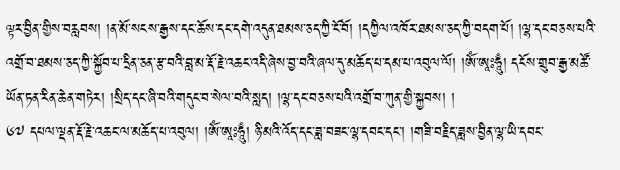ལྟར་བྱིན་གྱིས་བརླབས། །ན་མོ་སངས་རྒྱས་དང་ཆོས་དང་དགེ་འདུན་ཐམས་ཅད་ཀྱི་ངོ་བོ། །དཀྱིལ་འཁོར་ཐམས་ཅད་ཀྱི་བདག་པོ། །ལྷ་དང་བཅས་པའི་འགྲོ་བ་ཐམས་ཅད་ཀྱི་སྐྱོབ་པ་དྲིན་ཅན་རྩ་བའི་བླ་མ་རྡོ་རྗེ་འཆང་འདི་ཞེས་བྱ་བའི་ཞལ་དུ་མཆོད་པ་དམ་པ་འབུལ་ལོ། །ༀ་ཨཱཿཧཱུྃ། དངོས་གྲུབ་རྒྱ་མཚོ་ཡོན་ཏན་རིན་ཆེན་གཏེར། །སྲིད་དང་ཞི་བའི་གདུང་བ་སེལ་བའི་སླད། །ལྷ་དང་བཅས་པའི་འགྲོ་བ་ཀུན་གྱི་སྐྱབས། །
༦༧ དཔལ་ལྡན་རྡོ་རྗེ་འཆང་ལ་མཆོད་པ་འབུལ། །ༀ་ཨཱཿཧཱུྃ། ཉི་མའི་འོད་དང་ཟླ་བཟང་ལྷ་དབང་དང་། །གཟི་བརྗིད་ཟླས་བྱིན་ལྷ་ཡི་དབང་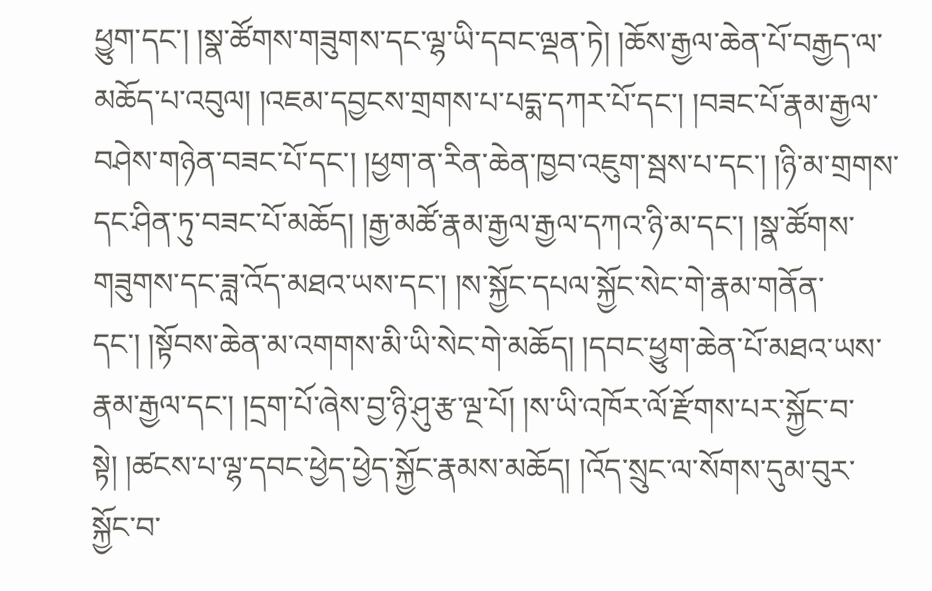ཕྱུག་དང་། །སྣ་ཚོགས་གཟུགས་དང་ལྷ་ཡི་དབང་ལྡན་ཏེ། །ཆོས་རྒྱལ་ཆེན་པོ་བརྒྱད་ལ་མཆོད་པ་འབུལ། །འཇམ་དབྱངས་གྲགས་པ་པདྨ་དཀར་པོ་དང་། །བཟང་པོ་རྣམ་རྒྱལ་བཤེས་གཉེན་བཟང་པོ་དང་། །ཕྱག་ན་རིན་ཆེན་ཁྱབ་འཇུག་སྦས་པ་དང་། །ཉི་མ་གྲགས་དང་ཤིན་ཏུ་བཟང་པོ་མཆོད། །རྒྱ་མཚོ་རྣམ་རྒྱལ་རྒྱལ་དཀའ་ཉི་མ་དང་། །སྣ་ཚོགས་གཟུགས་དང་ཟླ་འོད་མཐའ་ཡས་དང་། །ས་སྐྱོང་དཔལ་སྐྱོང་སེང་གེ་རྣམ་གནོན་དང་། །སྟོབས་ཆེན་མ་འགགས་མི་ཡི་སེང་གེ་མཆོད། །དབང་ཕྱུག་ཆེན་པོ་མཐའ་ཡས་རྣམ་རྒྱལ་དང་། །དྲག་པོ་ཞེས་བྱ་ཉི་ཤུ་རྩ་ལྔ་པོ། །ས་ཡི་འཁོར་ལོ་རྫོགས་པར་སྐྱོང་བ་སྟེ། །ཚངས་པ་ལྷ་དབང་ཕྱེད་ཕྱེད་སྐྱོང་རྣམས་མཆོད། །འོད་སྲུང་ལ་སོགས་དུམ་བུར་སྐྱོང་བ་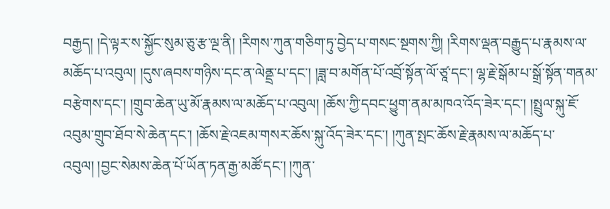བརྒྱད། །དེ་ལྟར་ས་སྐྱོང་སུམ་ཅུ་རྩ་ལྔ་ནི། །རིགས་ཀུན་གཅིག་ཏུ་བྱེད་པ་གསང་སྔགས་ཀྱི། །རིགས་ལྡན་བརྒྱུད་པ་རྣམས་ལ་མཆོད་པ་འབུལ། །དུས་ཞབས་གཉིས་དང་ན་ལེནྡྲ་པ་དང་། །ཟླ་བ་མགོན་པོ་འབྲོ་སྟོན་ལོ་ཙཱ་དང་། ལྷ་རྗེ་སྒོམ་པ་སྒྲོ་སྟོན་གནམ་བརྩེགས་དང་། །གྲུབ་ཆེན་ཡུ་མོ་རྣམས་ལ་མཆོད་པ་འབུལ། །ཆོས་ཀྱི་དབང་ཕྱུག་ནམ་མཁའ་འོད་ཟེར་དང་། །སྤྲུལ་སྐུ་ཇོ་འབུམ་གྲུབ་ཐོབ་སེ་ཆེན་དང་། །ཆོས་རྗེ་འཇམ་གསར་ཆོས་སྐུ་འོད་ཟེར་དང་། །ཀུན་སྤང་ཆོས་རྗེ་རྣམས་ལ་མཆོད་པ་འབུལ། །བྱང་སེམས་ཆེན་པོ་ཡོན་ཏན་རྒྱ་མཚོ་དང་། །ཀུན་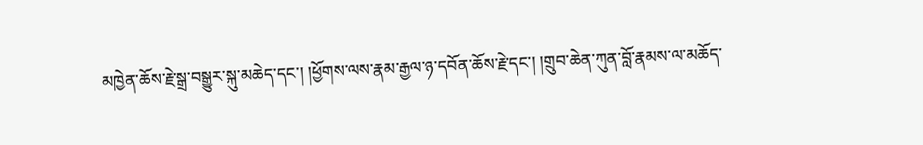མཁྱེན་ཆོས་རྗེ་སྒྲ་བསྒྱུར་སྐུ་མཆེད་དང་། །ཕྱོགས་ལས་རྣམ་རྒྱལ་ཉ་དབོན་ཆོས་རྗེ་དང་། །གྲུབ་ཆེན་ཀུན་བློ་རྣམས་ལ་མཆོད་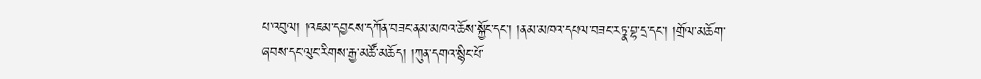པ་འབུལ། །འཇམ་དབྱངས་དཀོན་བཟང་ནམ་མཁའ་ཆོས་སྐྱོང་དང་། །ནམ་མཁའ་དཔལ་བཟང་རཏྣ་བྷ་དྲ་དང་། །གྲོལ་མཆོག་ཞབས་དང་ལུང་རིགས་རྒྱ་མཚོ་མཆོད། །ཀུན་དགའ་སྙིང་པོ་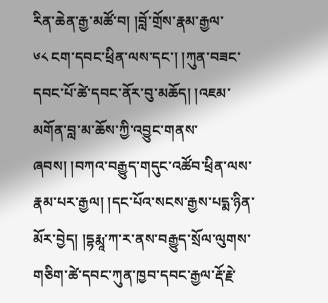རིན་ཆེན་རྒྱ་མཚོ་བ། །བློ་གྲོས་རྣམ་རྒྱལ་
༦༨ ངག་དབང་ཕྲིན་ལས་དང་། །ཀུན་བཟང་དབང་པོ་ཚེ་དབང་ནོར་བུ་མཆོད། །འཇམ་མགོན་བླ་མ་ཆོས་ཀྱི་འབྱུང་གནས་ཞབས། །བཀའ་བརྒྱུད་གདུང་འཚོབ་ཕྲིན་ལས་རྣམ་པར་རྒྱལ། །དང་པོའ་སངས་རྒྱས་པདྨ་ཉིན་མོར་བྱེད། །དྷརྨཱ་ཀ་ར་ནས་བརྒྱུད་སྲོལ་ལུགས་གཅིག་ཚེ་དབང་ཀུན་ཁྱབ་དབང་རྒྱལ་རྡོ་རྗེ་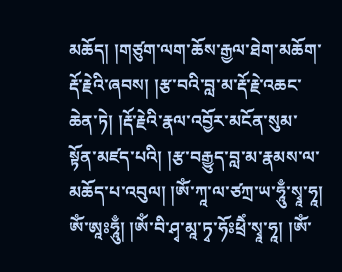མཆོད། །གཙུག་ལག་ཆོས་རྒྱལ་ཐེག་མཆོག་རྡོ་རྗེའི་ཞབས། །རྩ་བའི་བླ་མ་རྡོ་རྗེ་འཆང་ཆེན་ཏེ། །རྡོ་རྗེའི་རྣལ་འབྱོར་མངོན་སུམ་སྟོན་མཛད་པའི། །རྩ་བརྒྱུད་བླ་མ་རྣམས་ལ་མཆོད་པ་འབུལ། །ༀ་ཀཱ་ལ་ཙཀྲ་ཡ་ཧཱུྃ་སྭཱ་ཧཱ། ༀ་ཨཱཿཧཱུྃ། །ༀ་བི་ཤྭ་མཱ་ཏྭ་ཧོཿཕྲཻཾ་སྭཱ་ཧཱ། །ༀ་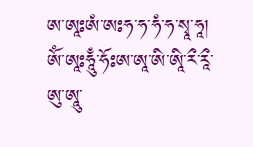ཨ་ཨཱཿཨཾ་ཨཿཧ་ཧ་ཧཾ་ཧ་སྭཱ་ཧཱ། ༀ་ཨཱཿཧཱུྃ་ཧོཿཨ་ཨཱ་ཨི་ཨཱི་རྀ་རཱྀ་ཨུ་ཨཱུ་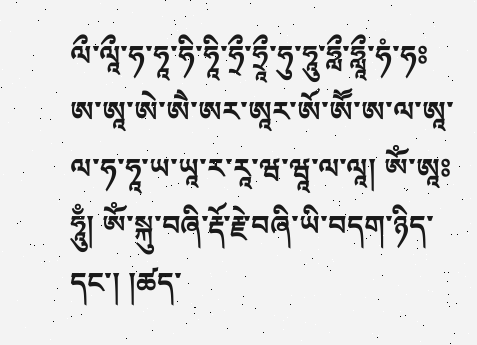ལྀ་ལཱྀ་ཧ་ཧཱ་ཧི་ཧཱི་ཧྲྀ་ཧྲཱྀ་ཧུ་ཧཱུ་ཧླྀ་ཧླཱྀ་ཧཾ་ཧཿཨ་ཨཱ་ཨེ་ཨཻ་ཨར་ཨཱར་ཨོ་ཨཽ་ཨ་ལ་ཨཱ་ལ་ཧ་ཧཱ་ཡ་ཡཱ་ར་རཱ་ཝ་ཝཱ་ལ་ལཱ། ༀ་ཨཱཿཧཱུྃ། ༀ་སྐུ་བཞི་རྡོ་རྗེ་བཞི་ཡི་བདག་ཉིད་དང་། །ཚད་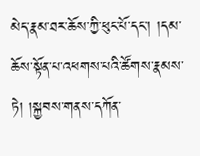མེད་རྣམ་ཐར་ཆོས་ཀྱི་ཕུང་པོ་དང་། །དམ་ཆོས་སྟོན་པ་འཕགས་པའི་ཚོགས་རྣམས་ཏེ། །སྐྱབས་གནས་དཀོན་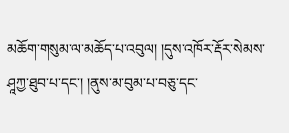མཆོག་གསུམ་ལ་མཆོད་པ་འབུལ། །དུས་འཁོར་རྡོར་སེམས་ཤཱཀྱ་ཐུབ་པ་དང་། །ནུས་མ་བུམ་པ་བཅུ་དང་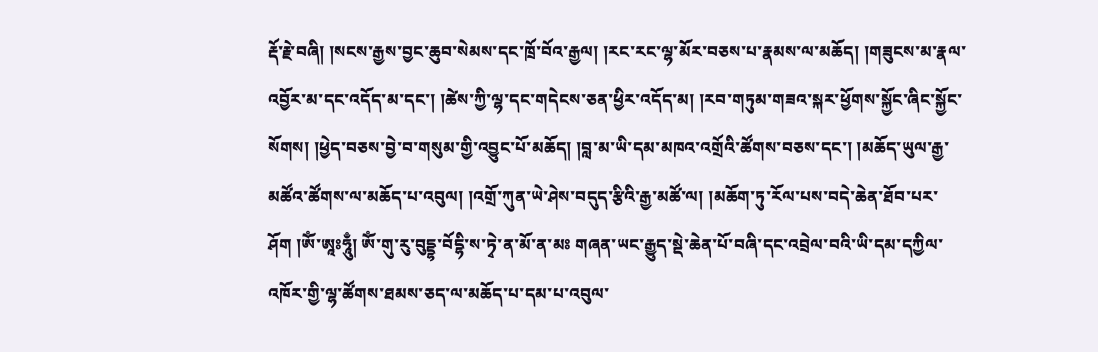རྡོ་རྗེ་བཞི། །སངས་རྒྱས་བྱང་ཆུབ་སེམས་དང་ཁྲོ་བོའ་རྒྱལ། །རང་རང་ལྷ་མོར་བཅས་པ་རྣམས་ལ་མཆོད། །གཟུངས་མ་རྣལ་འབྱོར་མ་དང་འདོད་མ་དང་། །ཚེས་ཀྱི་ལྷ་དང་གདེངས་ཅན་ཕྱིར་འདོད་མ། །རབ་གཏུམ་གཟའ་སྐར་ཕྱོགས་སྐྱོང་ཞིང་སྐྱོང་སོགས། །ཕྱེད་བཅས་བྱེ་བ་གསུམ་གྱི་འབྱུང་པོ་མཆོད། །བླ་མ་ཡི་དམ་མཁའ་འགྲོའི་ཚོགས་བཅས་དང་། །མཆོད་ཡུལ་རྒྱ་མཚོའ་ཚོགས་ལ་མཆོད་པ་འབུལ། །འགྲོ་ཀུན་ཡེ་ཤེས་བདུད་རྩིའི་རྒྱ་མཚོ་ལ། །མཆོག་ཏུ་རོལ་པས་བདེ་ཆེན་ཐོབ་པར་ཤོག །ༀ་ཨཱཿཧཱུྃ། ༀ་གུ་རུ་བུདྡྷ་བོདྷི་ས་ཏྭེ་ན་མོ་ན་མཿ གཞན་ཡང་རྒྱུད་སྡེ་ཆེན་པོ་བཞི་དང་འབྲེལ་བའི་ཡི་དམ་དཀྱིལ་འཁོར་གྱི་ལྷ་ཚོགས་ཐམས་ཅད་ལ་མཆོད་པ་དམ་པ་འབུལ་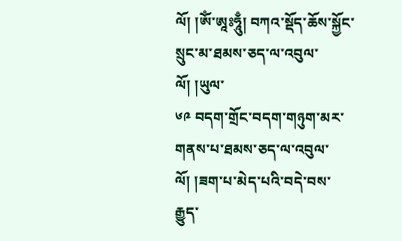ལོ། །ༀ་ཨཱཿཧཱུྃ། བཀའ་སྡོད་ཆོས་སྐྱོང་སྲུང་མ་ཐམས་ཅད་ལ་འབུལ་ལོ། །ཡུལ་
༦༩ བདག་གྲོང་བདག་གཉུག་མར་གནས་པ་ཐམས་ཅད་ལ་འབུལ་ལོ། །ཟག་པ་མེད་པའི་བདེ་བས་རྒྱུད་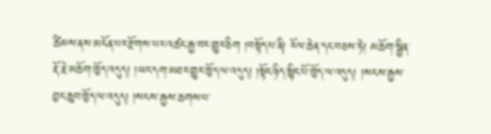ཚིམས་ནས་མངོན་པར་རྫོགས་པར་འཚང་རྒྱ་བར་གྱུར་ཅིག །བསྟོད་པ་ནི། རོལ་ཆེན་དང་བཅས་ཏེ། མཆོག་སྦྱིན་རྡོ་རྗེ་མཆོག་ཁྱོད་འདུད། །ཡང་དག་མཐར་གྱུར་ཁྱོད་ལ་འདུད། །སྟོང་ཉིད་སྙིང་པོ་ཁྱོད་ལ་འདུད། །སངས་རྒྱས་བྱང་ཆུབ་ཁྱོད་ལ་འདུད། །སངས་རྒྱས་ཆགས་པ་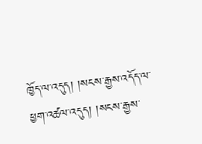ཁྱོད་ལ་འདུད། །སངས་རྒྱས་འདོད་ལ་ཕྱག་འཚལ་འདུད། །སངས་རྒྱས་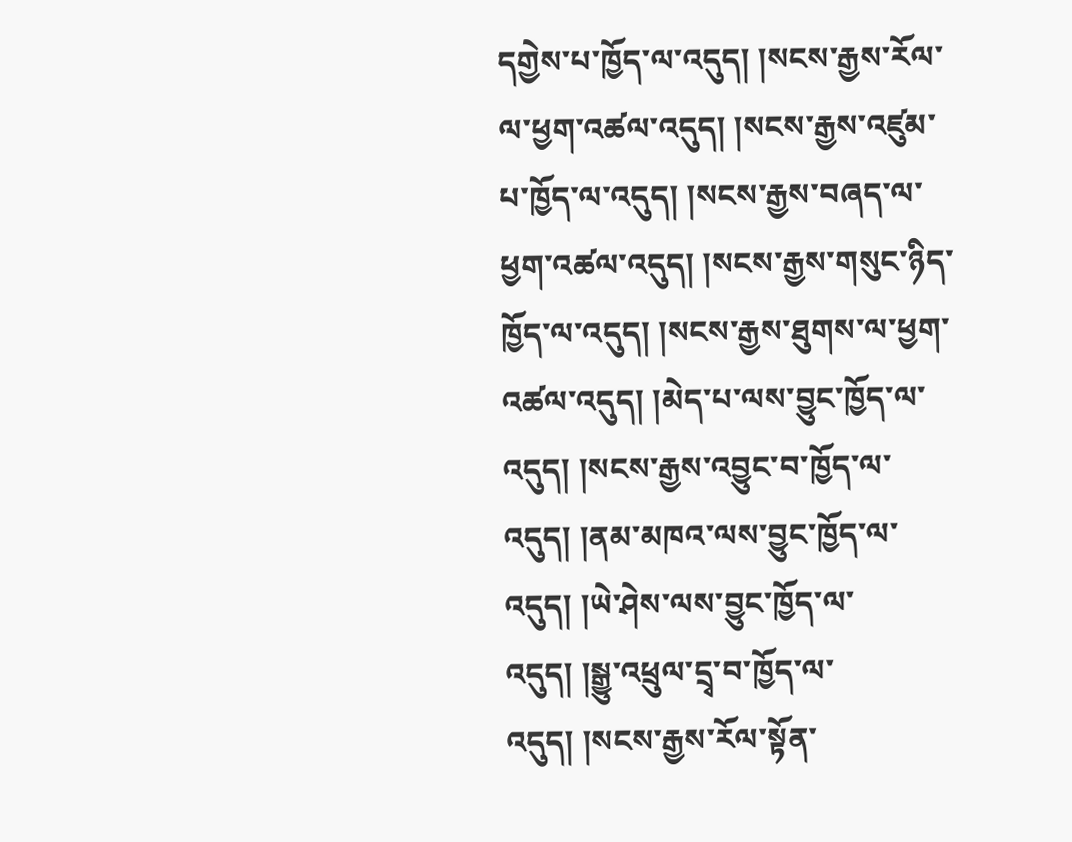དགྱེས་པ་ཁྱོད་ལ་འདུད། །སངས་རྒྱས་རོལ་ལ་ཕྱག་འཚལ་འདུད། །སངས་རྒྱས་འཛུམ་པ་ཁྱོད་ལ་འདུད། །སངས་རྒྱས་བཞད་ལ་ཕྱག་འཚལ་འདུད། །སངས་རྒྱས་གསུང་ཉིད་ཁྱོད་ལ་འདུད། །སངས་རྒྱས་ཐུགས་ལ་ཕྱག་འཚལ་འདུད། །མེད་པ་ལས་བྱུང་ཁྱོད་ལ་འདུད། །སངས་རྒྱས་འབྱུང་བ་ཁྱོད་ལ་འདུད། །ནམ་མཁའ་ལས་བྱུང་ཁྱོད་ལ་འདུད། །ཡེ་ཤེས་ལས་བྱུང་ཁྱོད་ལ་འདུད། །སྒྱུ་འཕྲུལ་དྲྭ་བ་ཁྱོད་ལ་འདུད། །སངས་རྒྱས་རོལ་སྟོན་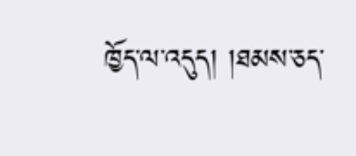ཁྱོད་ལ་འདུད། །ཐམས་ཅད་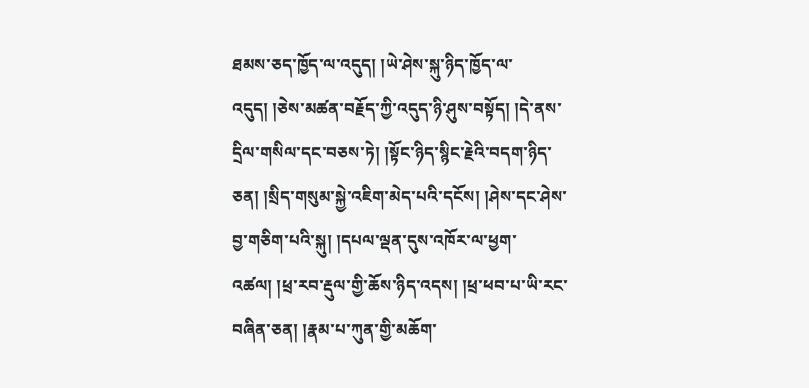ཐམས་ཅད་ཁྱོད་ལ་འདུད། །ཡེ་ཤེས་སྐུ་ཉིད་ཁྱོད་ལ་འདུད། །ཅེས་མཚན་བརྗོད་ཀྱི་འདུད་ཉི་ཤུས་བསྟོད། །དེ་ནས་དྲིལ་གསིལ་དང་བཅས་ཏེ། །སྟོང་ཉིད་སྙིང་རྗེའི་བདག་ཉིད་ཅན། །སྲིད་གསུམ་སྐྱེ་འཇིག་མེད་པའི་དངོས། །ཤེས་དང་ཤེས་བྱ་གཅིག་པའི་སྐུ། །དཔལ་ལྡན་དུས་འཁོར་ལ་ཕྱག་འཚལ། །ཕྲ་རབ་རྡུལ་གྱི་ཆོས་ཉིད་འདས། །ཕྲ་ཕབ་པ་ཡི་རང་བཞིན་ཅན། །རྣམ་པ་ཀུན་གྱི་མཆོག་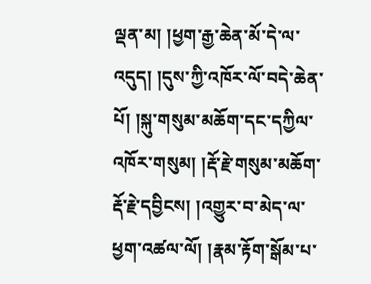ལྡན་མ། །ཕྱག་རྒྱ་ཆེན་མོ་དེ་ལ་འདུད། །དུས་ཀྱི་འཁོར་ལོ་བདེ་ཆེན་པོ། །སྐུ་གསུམ་མཆོག་དང་དཀྱིལ་འཁོར་གསུམ། །རྡོ་རྗེ་གསུམ་མཆོག་རྡོ་རྗེ་དབྱིངས། །འགྱུར་བ་མེད་ལ་ཕྱག་འཚལ་ལོ། །རྣམ་རྟོག་སྒོམ་པ་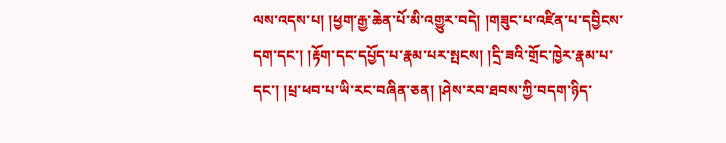ལས་འདས་པ། །ཕྱག་རྒྱ་ཆེན་པོ་མི་འགྱུར་བདེ། །གཟུང་པ་འཛིན་པ་དབྱིངས་དག་དང་། །རྟོག་དང་དཔྱོད་པ་རྣམ་པར་སྤངས། །དྲི་ཟའི་གྲོང་ཁྱེར་རྣམ་པ་དང་། །པྲ་ཕབ་པ་ཡི་རང་བཞིན་ཅན། །ཤེས་རབ་ཐབས་ཀྱི་བདག་ཉིད་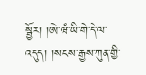སྦྱོར། །ཨེ་ཝཾ་ཡི་གེ་དེ་ལ་འདུད། །སངས་རྒྱས་ཀུན་གྱི་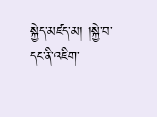སྐྱེད་མཛད་མ། །སྐྱེ་བ་དང་ནི་འཇིག་